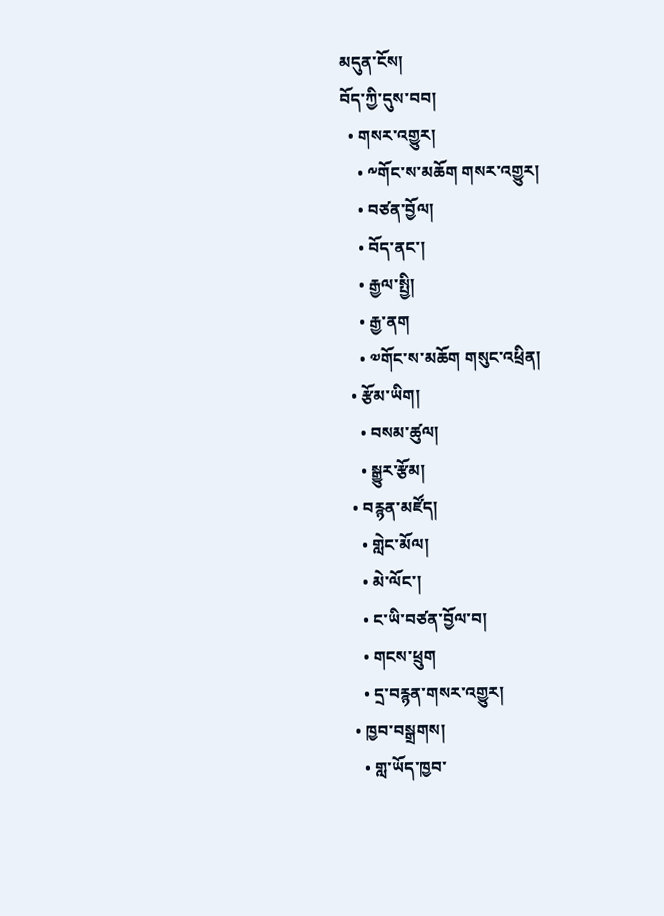མདུན་ངོས།
བོད་ཀྱི་དུས་བབ།
  • གསར་འགྱུར།
    • ༸གོང་ས་མཆོག གསར་འགྱུར།
    • བཙན་བྱོལ།
    • བོད་ནང་།
    • རྒྱལ་སྤྱི།
    • རྒྱ་ནག
    • ༧གོང་ས་མཆོག གསུང་འཕྲིན།
  • རྩོམ་ཡིག།
    • བསམ་ཚུལ།
    • སྒྱུར་རྩོམ།
  • བརྙན་མཛོད།
    • གླེང་མོལ།
    • མེ་ལོང་།
    • ང་ཡི་བཙན་བྱོལ་བ།
    • གངས་ཕྲུག
    • དྲ་བརྙན་གསར་འགྱུར།
  • ཁྱབ་བསྒྲགས།
    • གླ་ཡོད་ཁྱབ་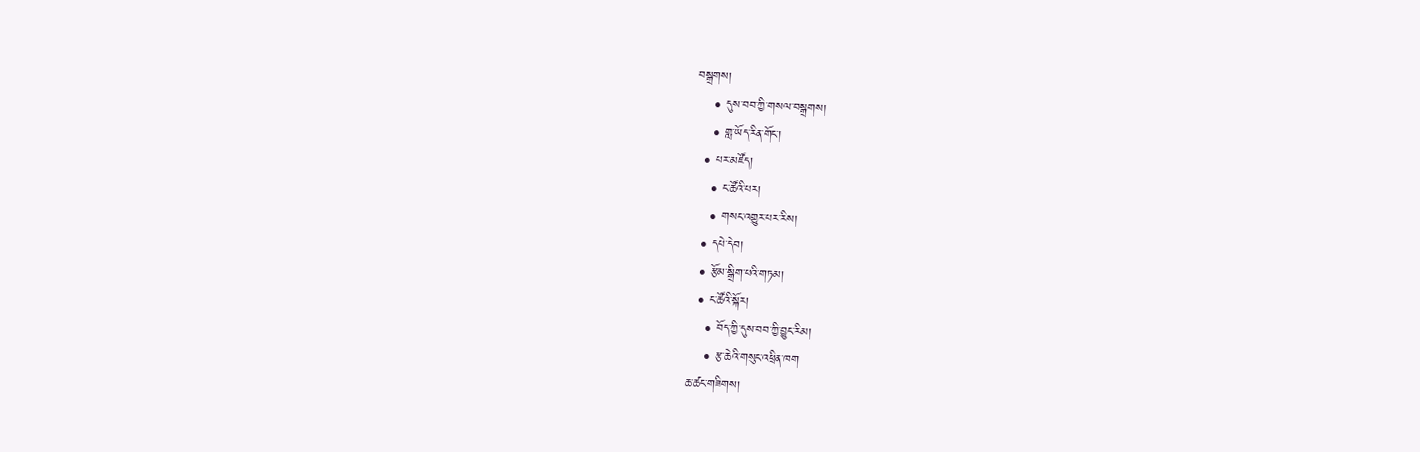བསྒྲགས།
    • དུས་བབ་ཀྱི་གསལ་བསྒྲགས།
    • གླ་ཡོད་རིན་གོང་།
  • པར་མཛོད།
    • ང་ཚོའི་པར།
    • གསང་འགྱུར་པར་རིས།
  • དཔེ་དེབ།
  • རྩོམ་སྒྲིག་པའི་གཏམ།
  • ང་ཚོའི་སྐོར།
    • བོད་ཀྱི་དུས་བབ་ཀྱི་བྱུང་རིམ།
    • རྩ་ཆེའི་གསུང་འཕྲིན་ཁག
ཆ་ཚང་གཟིགས།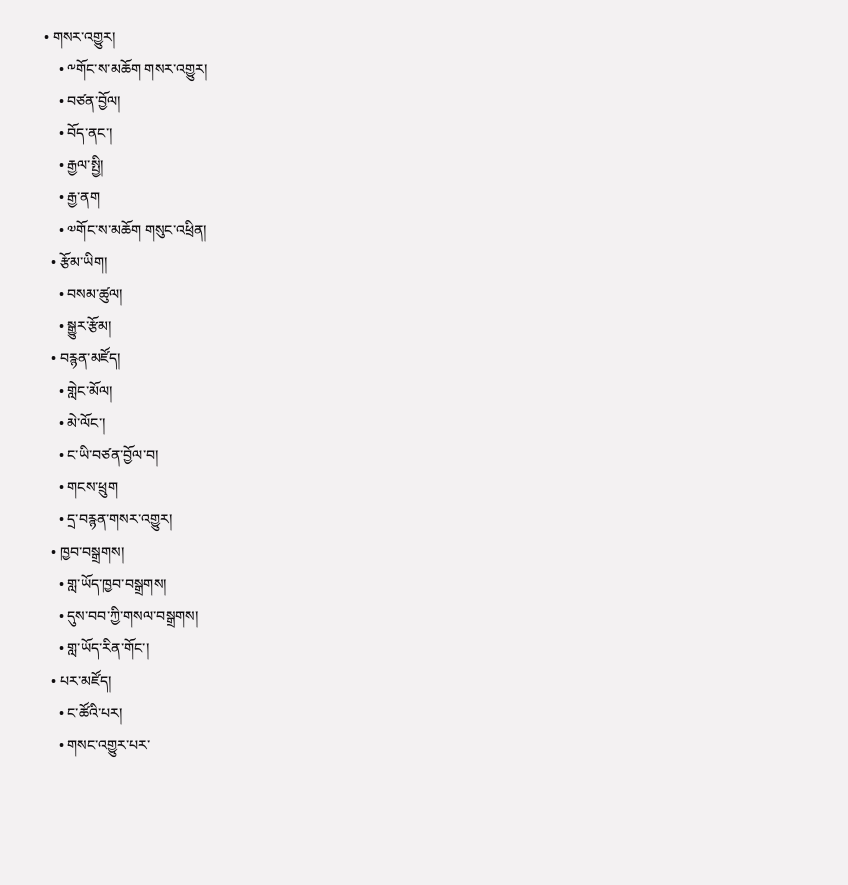• གསར་འགྱུར།
    • ༸གོང་ས་མཆོག གསར་འགྱུར།
    • བཙན་བྱོལ།
    • བོད་ནང་།
    • རྒྱལ་སྤྱི།
    • རྒྱ་ནག
    • ༧གོང་ས་མཆོག གསུང་འཕྲིན།
  • རྩོམ་ཡིག།
    • བསམ་ཚུལ།
    • སྒྱུར་རྩོམ།
  • བརྙན་མཛོད།
    • གླེང་མོལ།
    • མེ་ལོང་།
    • ང་ཡི་བཙན་བྱོལ་བ།
    • གངས་ཕྲུག
    • དྲ་བརྙན་གསར་འགྱུར།
  • ཁྱབ་བསྒྲགས།
    • གླ་ཡོད་ཁྱབ་བསྒྲགས།
    • དུས་བབ་ཀྱི་གསལ་བསྒྲགས།
    • གླ་ཡོད་རིན་གོང་།
  • པར་མཛོད།
    • ང་ཚོའི་པར།
    • གསང་འགྱུར་པར་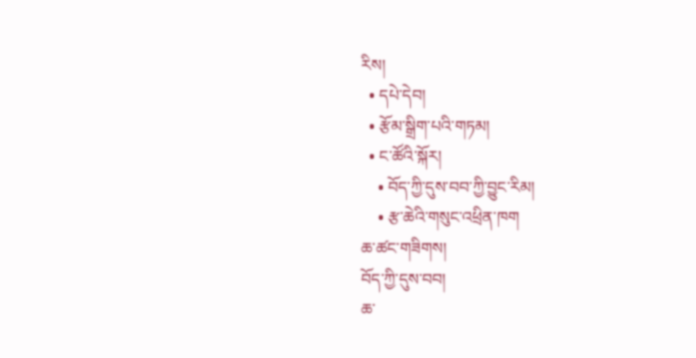རིས།
  • དཔེ་དེབ།
  • རྩོམ་སྒྲིག་པའི་གཏམ།
  • ང་ཚོའི་སྐོར།
    • བོད་ཀྱི་དུས་བབ་ཀྱི་བྱུང་རིམ།
    • རྩ་ཆེའི་གསུང་འཕྲིན་ཁག
ཆ་ཚང་གཟིགས།
བོད་ཀྱི་དུས་བབ།
ཆ་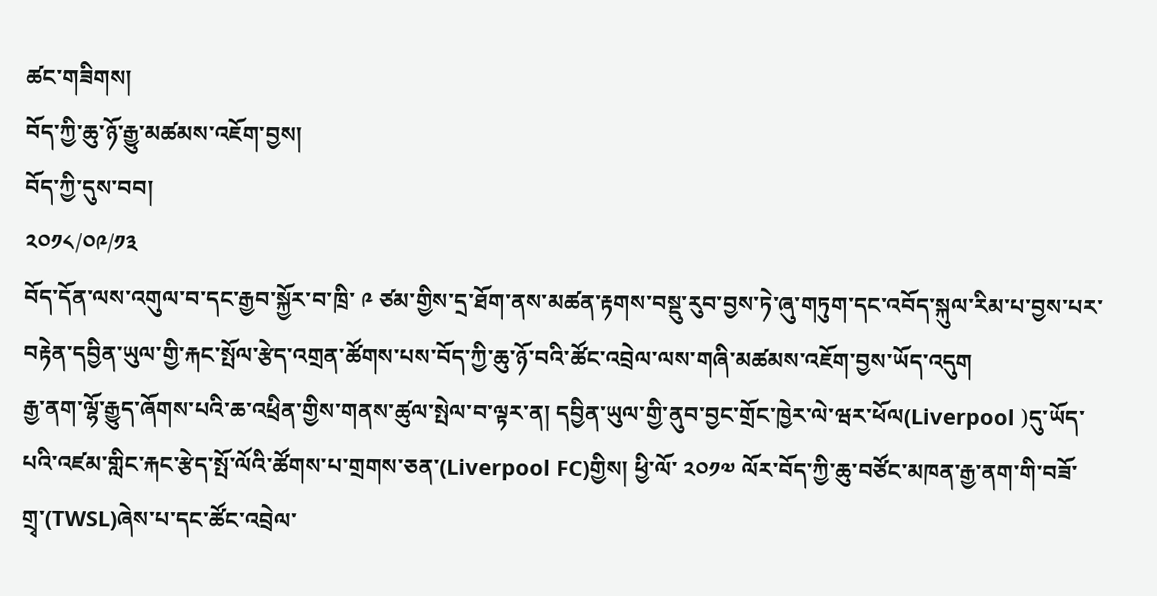ཚང་གཟིགས།
བོད་ཀྱི་ཆུ་ཉོ་རྒྱུ་མཚམས་འཇོག་བྱས།
བོད་ཀྱི་དུས་བབ།
༢༠༡༨/༠༩/༡༣
བོད་དོན་ལས་འགུལ་བ་དང་རྒྱབ་སྐྱོར་བ་ཁྲི་ ༩ ཙམ་གྱིས་དྲ་ཐོག་ནས་མཚན་རྟགས་བསྡུ་རུབ་བྱས་ཏེ་ཞུ་གཏུག་དང་འབོད་སྐུལ་རིམ་པ་བྱས་པར་བརྟེན་དབྱིན་ཡུལ་གྱི་རྐང་སྤོལ་རྩེད་འགྲན་ཚོགས་པས་བོད་ཀྱི་ཆུ་ཉོ་བའི་ཚོང་འབྲེལ་ལས་གཞི་མཚམས་འཇོག་བྱས་ཡོད་འདུག
རྒྱ་ནག་ལྷོ་རྒྱུད་ཞོགས་པའི་ཆ་འཕྲིན་གྱིས་གནས་ཚུལ་སྤེལ་བ་ལྟར་ན། དབྱིན་ཡུལ་གྱི་ནུབ་བྱང་གྲོང་ཁྱེར་ལེ་ཝར་ཕོལ(Liverpool )དུ་ཡོད་པའི་འཛམ་གླིང་རྐང་རྩེད་སྤོ་ལོའི་ཚོགས་པ་གྲགས་ཅན་(Liverpool FC)གྱིས། ཕྱི་ལོ་ ༢༠༡༧ ལོར་བོད་ཀྱི་ཆུ་བཙོང་མཁན་རྒྱ་ནག་གི་བཟོ་གྲྭ་(TWSL)ཞེས་པ་དང་ཚོང་འབྲེལ་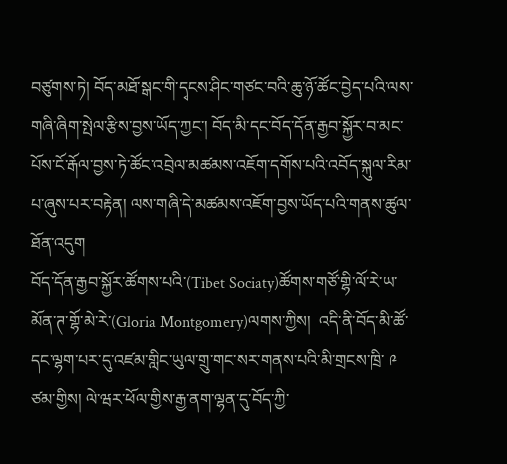བཙུགས་ཏེ། བོད་མཐོ་སྒང་གི་དྭངས་ཤིང་གཙང་བའི་ཆུ་ཉོ་ཚོང་བྱེད་པའི་ལས་གཞི་ཞིག་སྤེལ་རྩིས་བྱས་ཡོད་ཀྱང་། བོད་མི་དང་བོད་དོན་རྒྱབ་སྐྱོར་བ་མང་པོས་ངོ་རྒོལ་བྱས་ཏེ་ཚོང་འབྲེལ་མཚམས་འཇོག་དགོས་པའི་འབོད་སྐུལ་རིམ་པ་ཞུས་པར་བརྟེན། ལས་གཞི་དེ་མཚམས་འཇོག་བྱས་ཡོད་པའི་གནས་ཚུལ་ཐོན་འདུག
བོད་དོན་རྒྱབ་སྐྱོར་ཚོགས་པའི་(Tibet Sociaty)ཚོགས་གཙོ་གྷི་ལོ་རེ་ཡ་མོན་ཊ་གྷོ་མེ་རེ་(Gloria Montgomery)ལགས་ཀྱིས།  འདི་ནི་བོད་མི་ཚོ་དང་ལྷག་པར་དུ་འཛམ་གླིང་ཡུལ་གྲུ་གང་སར་གནས་པའི་མི་གྲངས་ཁྲི་ ༩ ཙམ་གྱིས། ལེ་ཝར་ཕོལ་གྱིས་རྒྱ་ནག་ལྷན་དུ་བོད་ཀྱི་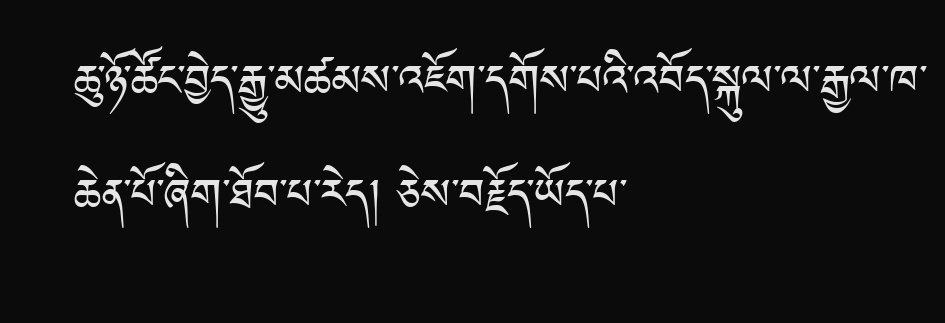ཆུ་ཉོ་ཚོང་བྱེད་རྒྱུ་མཚམས་འཇོག་དགོས་པའི་འབོད་སྐུལ་ལ་རྒྱལ་ཁ་ཆེན་པོ་ཞིག་ཐོབ་པ་རེད། ཅེས་བརྗོད་ཡོད་པ་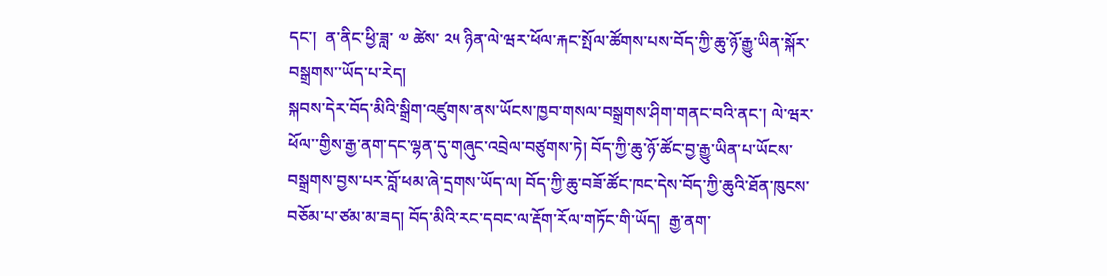དང་།  ན་ནིང་ཕྱི་ཟླ་ ༧ ཚེས་ ༢༥ ཉིན་ལེ་ཝར་ཕོལ་རྐང་སྤོལ་ཚོགས་པས་བོད་ཀྱི་ཆུ་ཉོ་རྒྱུ་ཡིན་སྐོར་བསྒྲགས་་ཡོད་པ་རེད།
སྐབས་དེར་བོད་མིའི་སྒྲིག་འཛུགས་ནས་ཡོངས་ཁྱབ་གསལ་བསྒྲགས་ཤིག་གནང་བའི་ནང་། ལེ་ཝར་ཕོལ་་གྱིས་རྒྱ་ནག་དང་ལྷན་དུ་གཞུང་འབྲེལ་བཙུགས་ཏེ། བོད་ཀྱི་ཆུ་ཉོ་ཚོང་བྱ་རྒྱུ་ཡིན་པ་ཡོངས་བསྒྲགས་བྱས་པར་བློ་ཕམ་ཞེ་དྲགས་ཡོད་ལ། བོད་ཀྱི་ཆུ་བཟོ་ཚོང་ཁང་དེས་བོད་ཀྱི་ཆུའི་ཐོན་ཁུངས་བཅོམ་པ་ཙམ་མ་ཟད། བོད་མིའི་རང་དབང་ལ་རྡོག་རོལ་གཏོང་གི་ཡོད།  རྒྱ་ནག་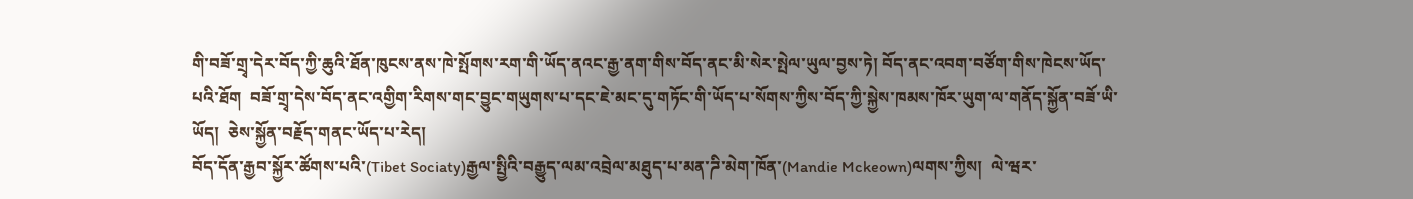གི་བཟོ་གྲྭ་དེར་བོད་ཀྱི་ཆུའི་ཐོན་ཁུངས་ནས་ཁེ་སྤོགས་རག་གི་ཡོད་ནའང་རྒྱ་ནག་གིས་བོད་ནང་མི་སེར་སྤེལ་ཡུལ་བྱས་ཏེ། བོད་ནང་འབག་བཙོག་གིས་ཁེངས་ཡོད་པའི་ཐོག  བཟོ་གྲྭ་དེས་བོད་ནང་འགྱིག་རིགས་གང་བྱུང་གཡུགས་པ་དང་ཇེ་མང་དུ་གཏོང་གི་ཡོད་པ་སོགས་ཀྱིས་བོད་ཀྱི་སྐྱེས་ཁམས་ཁོར་ཡུག་ལ་གནོད་སྐྱོན་བཟོ་ཡི་ཡོད།  ཅེས་སྐྱོན་བརྗོད་གནང་ཡོད་པ་རེད།
བོད་དོན་རྒྱབ་སྐྱོར་ཚོགས་པའི་(Tibet Sociaty)རྒྱལ་སྤྱིའི་བརྒྱུད་ལམ་འབྲེལ་མཐུད་པ་མན་ཌི་མེག་ཁོན་(Mandie Mckeown)ལགས་ཀྱིས།  ལེ་ཝར་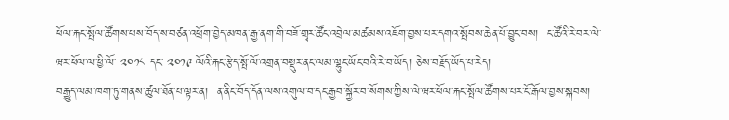ཕོལ་རྐང་སྤོལ་ཚོགས་པས་བོད་ས་བཙན་འཕྲོག་བྱེད་མཁན་རྒྱ་ནག་གི་བཟོ་གྲྭར་ཚོང་འབྲེལ་མཚམས་འཇོག་བྱས་པར་དགའ་སྤོབས་ཆེན་པོ་བྱུང་བས།  ང་ཚོའི་རེ་བར་ལེ་ཝར་ཕོལ་ལ་ཕྱི་ལོ་ ༢༠༡༨ དང་ ༢༠༡༩ ལོའི་རྐང་རྩེད་སྤོ་ལོ་འགྲན་བསྡུར་ནང་ལམ་ལྷུང་ཡོང་བའི་རེ་བ་ཡོད། ཅེས་བརྗོད་ཡོད་པ་རེད།
བརྒྱུད་ལམ་ཁག་ཏུ་གནས་ཚུལ་ཐོན་པ་ལྟར་ན།  ན་ནིང་བོད་དོན་ལས་འགུལ་བ་དང་རྒྱབ་སྐྱོར་བ་སོགས་ཀྱིས་ལེ་ཝར་ཕོལ་རྐང་སྤོལ་ཚོགས་པར་ངོ་རྒོལ་བྱས་སྐབས།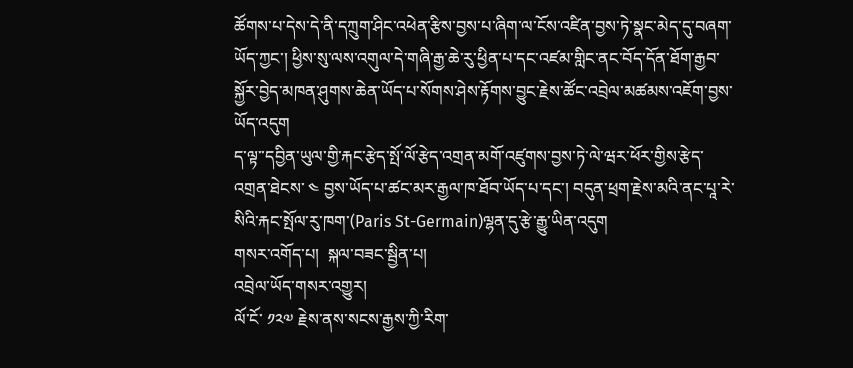ཚོགས་པ་དེས་དེ་ནི་དཀྲུག་ཤིང་འཕེན་རྩིས་བྱས་པ་ཞིག་ལ་ངོས་འཛིན་བྱས་ཏེ་སྣང་མེད་དུ་བཞག་ཡོད་ཀྱང་། ཕྱིས་སུ་ལས་འགུལ་དེ་གཞི་རྒྱ་ཆེ་རུ་ཕྱིན་པ་དང་འཛམ་གླིང་ནང་བོད་དོན་ཐོག་རྒྱབ་སྐྱོར་བྱེད་མཁན་ཤུགས་ཆེན་ཡོད་པ་སོགས་ཤེས་རྟོགས་བྱུང་རྗེས་ཚོང་འབྲེལ་མཚམས་འཇོག་བྱས་ཡོད་འདུག
ད་ལྟ་་དབྱིན་ཡུལ་གྱི་རྐང་རྩེད་སྤོ་ལོ་རྩེད་འགྲན་མགོ་འཛུགས་བྱས་ཏེ་ལེ་ཝར་ཕོར་གྱིས་རྩེད་འགྲན་ཐེངས་ ༤ བྱས་ཡོད་པ་ཚང་མར་རྒྱལ་ཁ་ཐོབ་ཡོད་པ་དང་། བདུན་ཕྲག་རྗེས་མའི་ནང་པཱ་རེ་སིའི་རྐང་སྤོལ་རུ་ཁག་(Paris St-Germain)ལྷན་དུ་རྩེ་རྒྱུ་ཡིན་འདུག
གསར་འགོད་པ།  སྐལ་བཟང་སྦྱིན་པ།
འབྲེལ་ཡོད་གསར་འགྱུར།
ལོ་ངོ་ ༡༢༧ རྗེས་ནས་སངས་རྒྱས་ཀྱི་རིག་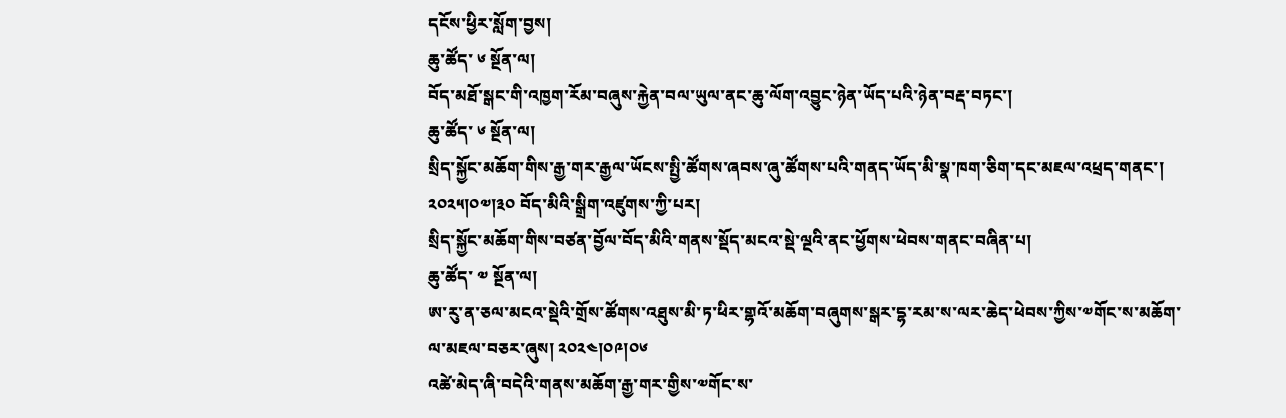དངོས་ཕྱིར་སློག་བྱས།
ཆུ་ཚོད་ ༦ སྔོན་ལ།
བོད་མཐོ་སྒང་གི་འཁྱག་རོམ་བཞུས་རྐྱེན་བལ་ཡུལ་ནང་ཆུ་ལོག་འབྱུང་ཉེན་ཡོད་པའི་ཉེན་བརྡ་བཏང་།
ཆུ་ཚོད་ ༦ སྔོན་ལ།
སྲིད་སྐྱོང་མཆོག་གིས་རྒྱ་གར་རྒྱལ་ཡོངས་སྤྱི་ཚོགས་ཞབས་ཞུ་ཚོགས་པའི་གནད་ཡོད་མི་སྣ་ཁག་ཅིག་དང་མཇལ་འཕྲད་གནང་། ༢༠༢༥།༠༧།༣༠ བོད་མིའི་སྒྲིག་འཛུགས་ཀྱི་པར།
སྲིད་སྐྱོང་མཆོག་གིས་བཙན་བྱོལ་བོད་མིའི་གནས་སྡོད་མངའ་སྡེ་ལྔའི་ནང་ཕྱོགས་ཕེབས་གནང་བཞིན་པ།
ཆུ་ཚོད་ ༧ སྔོན་ལ།
ཨ་རུ་ན་ཅལ་མངའ་སྡེའི་གྲོས་ཚོགས་འཐུས་མི་ཏ་ཕིར་གྷའོ་མཆོག་བཞུགས་སྒར་དྷ་རམ་ས་ལར་ཆེད་ཕེབས་ཀྱིས་༧གོང་ས་མཆོག་ལ་མཇལ་བཅར་ཞུས། ༢༠༢༤།༠༩།༠༦
འཚེ་མེད་ཞི་བདེའི་གནས་མཆོག་རྒྱ་གར་གྱིས་༧གོང་ས་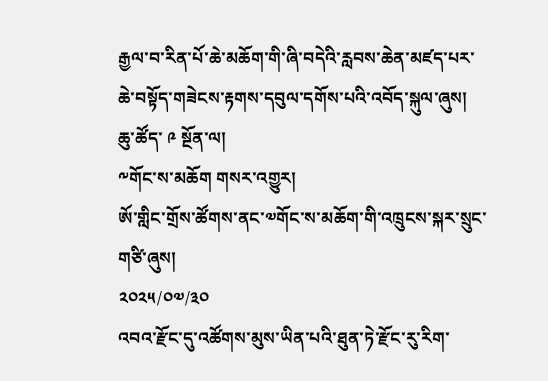རྒྱལ་བ་རིན་པོ་ཆེ་མཆོག་གི་ཞི་བདེའི་རླབས་ཆེན་མཛད་པར་ཆེ་བསྟོད་གཟེངས་རྟགས་དབུལ་དགོས་པའི་འབོད་སྐུལ་ཞུས།
ཆུ་ཚོད་ ༩ སྔོན་ལ།
༸གོང་ས་མཆོག གསར་འགྱུར།
ཨོ་གླིང་གྲོས་ཚོགས་ནང་༧གོང་ས་མཆོག་གི་འཁྲུངས་སྐར་སྲུང་གཙི་ཞུས།
༢༠༢༥/༠༧/༣༠
འབའ་རྫོང་དུ་འཚོགས་མུས་ཡིན་པའི་ཐུན་ཏེ་རྫོང་རུ་རིག་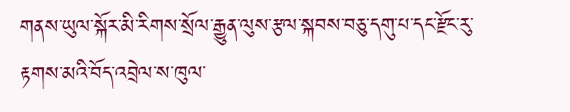གནས་ཡུལ་སྐོར་མི་རིགས་སྲོལ་རྒྱུན་ལུས་རྩལ་སྐབས་བཅུ་དགུ་པ་དང་རྫོང་རུ་རྟགས་མའི་བོད་འབྲེལ་ས་ཁུལ་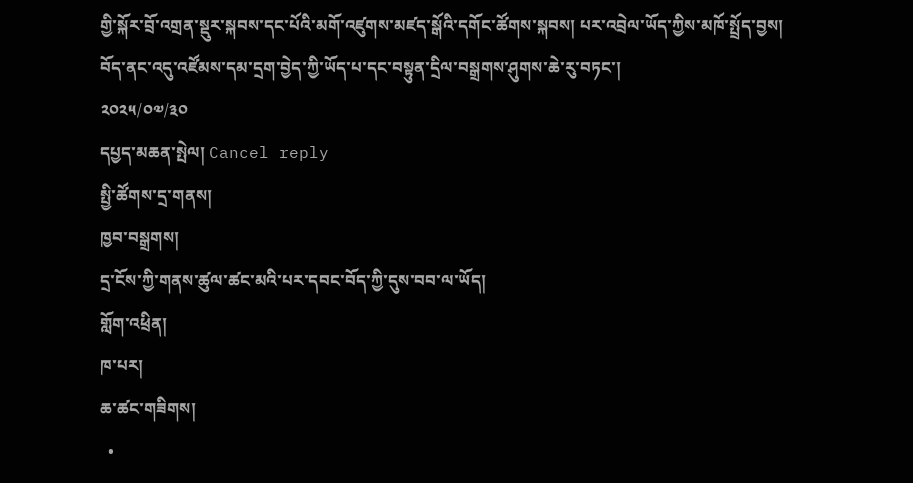གྱི་སྐོར་བྲོ་འགྲན་སྡུར་སྐབས་དང་པོའི་མགོ་འཛུགས་མཛད་སྒོའི་དགོང་ཚོགས་སྐབས། པར་འབྲེལ་ཡོད་ཀྱིས་མཁོ་སྤྲོད་བྱས།
བོད་ནང་འདུ་འཛོམས་དམ་དྲག་བྱེད་ཀྱི་ཡོད་པ་དང་བསྟུན་དྲིལ་བསྒྲགས་ཤུགས་ཆེ་རུ་བཏང་།
༢༠༢༥/༠༧/༣༠
དཔྱད་མཆན་སྤེལ། Cancel reply
སྤྱི་ཚོགས་དྲ་གནས།
ཁྱབ་བསྒྲགས།
དྲ་ངོས་ཀྱི་གནས་ཚུལ་ཚང་མའི་པར་དབང་བོད་ཀྱི་དུས་བབ་ལ་ཡོད།
གློག་འཕྲིན།
ཁ་པར།
ཆ་ཚང་གཟིགས།
  •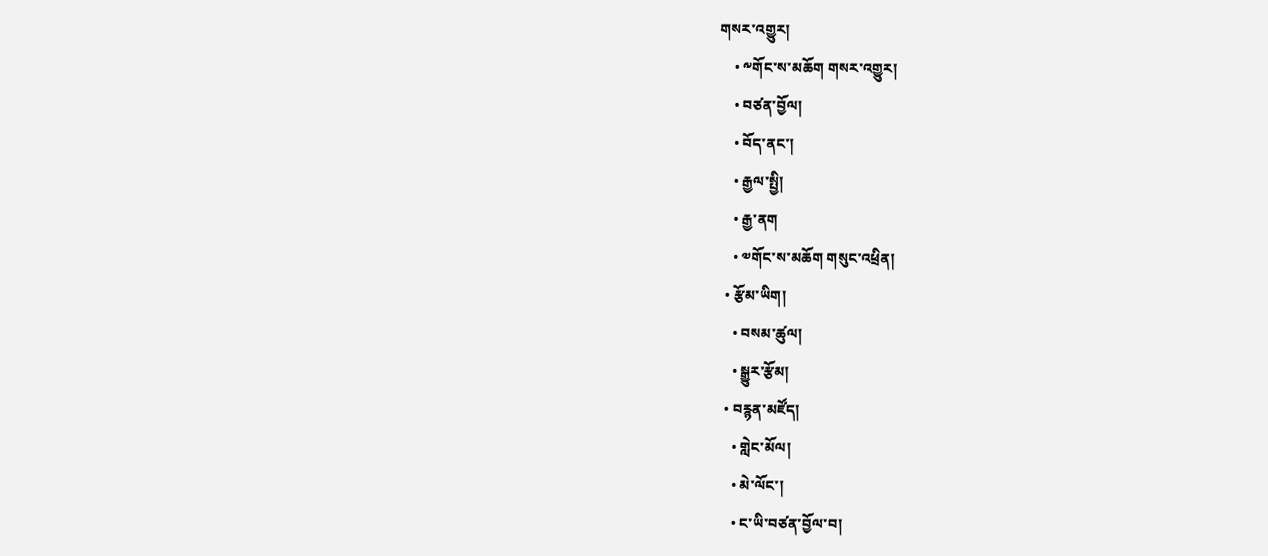གསར་འགྱུར།
    • ༸གོང་ས་མཆོག གསར་འགྱུར།
    • བཙན་བྱོལ།
    • བོད་ནང་།
    • རྒྱལ་སྤྱི།
    • རྒྱ་ནག
    • ༧གོང་ས་མཆོག གསུང་འཕྲིན།
  • རྩོམ་ཡིག།
    • བསམ་ཚུལ།
    • སྒྱུར་རྩོམ།
  • བརྙན་མཛོད།
    • གླེང་མོལ།
    • མེ་ལོང་།
    • ང་ཡི་བཙན་བྱོལ་བ།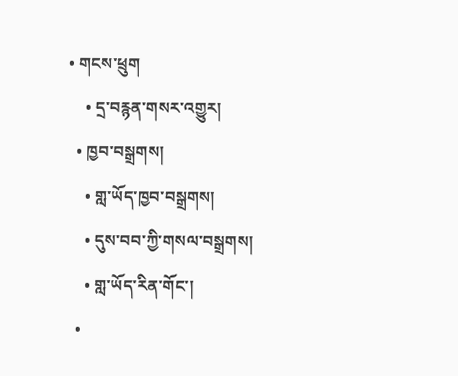• གངས་ཕྲུག
    • དྲ་བརྙན་གསར་འགྱུར།
  • ཁྱབ་བསྒྲགས།
    • གླ་ཡོད་ཁྱབ་བསྒྲགས།
    • དུས་བབ་ཀྱི་གསལ་བསྒྲགས།
    • གླ་ཡོད་རིན་གོང་།
  •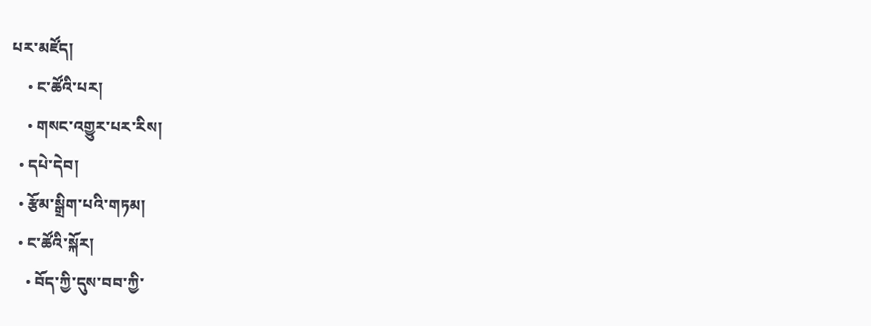པར་མཛོད།
    • ང་ཚོའི་པར།
    • གསང་འགྱུར་པར་རིས།
  • དཔེ་དེབ།
  • རྩོམ་སྒྲིག་པའི་གཏམ།
  • ང་ཚོའི་སྐོར།
    • བོད་ཀྱི་དུས་བབ་ཀྱི་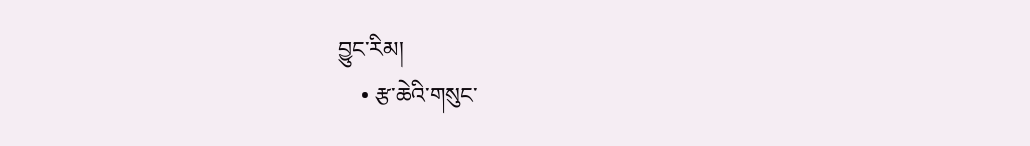བྱུང་རིམ།
    • རྩ་ཆེའི་གསུང་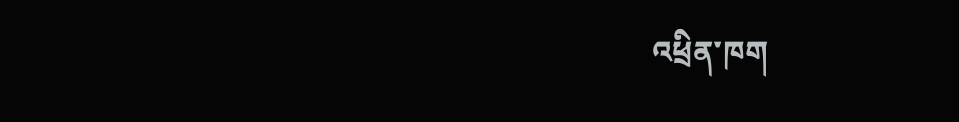འཕྲིན་ཁག